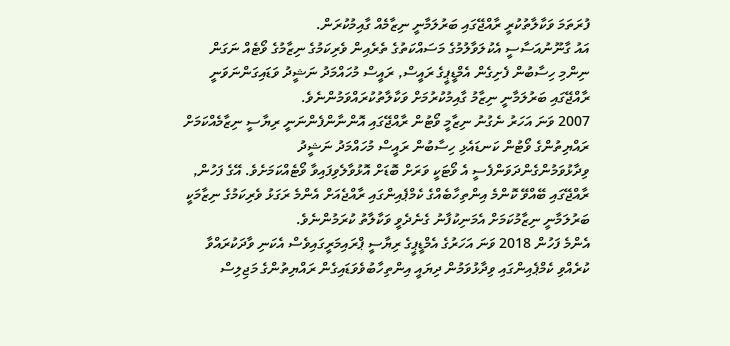ފުރަތަމަ ވަކާލާތުކުރީ ރާއްޖޭގައި ބަރުލަމާނީ ނިޒާމެއް ގާއިމުކުރަން.
އައު ގާނޫނުއަސާސީ އެކުލަވާލުމުގެ މަސައްކަތުގެ ތެރެއިން ވެރިކަމުގެ ނިޒާމުގެ ވޯޓެއް ނަގަން ނިންމި ހިސާބުން ފެށިގެން އެމްޑީޕީގެ ރައީސް, ރައީސް މުހައްމަދު ނަޝީދު ވަޑައިގަންނަވަނީ ރާއްޖޭގައި ބަރުލަމާނީ ނިޒާމު ގާއިމުކުރުމަށް ވަކާލާތުކުރައްވަމުންނެވެ.
2007 ވަނަ އަހަރު ނެގުނު ނިޒާމީ ވޯޓުން ރާއްޖޭގައި އޮންނާންފެންނަނީ ރިޔާސީ ނިޒާމެއްކަމަށް ރައްޔިތުންގެ ވޯޓުން ކަނޑައެޅި ހިސާބުން ރައީސް މުހައްމަދު ނަޝީދު ވިދާޅުވަމުންގެންދަވަންފެސީ އެ ވޯޓަކީ ވަރަށް ބޮޑަށް އޮޅުވާލެވިފައިވާ ވޯޓެއްކަމަށެވެ. އޭގެ ފަހުން, ރާއްޖޭގައި ބޭއްވޭ ކޮންމެ އިންތިހާބެއްގެ ކެމްޕެއިންގައި ރާއްޖެއަށް އެންމެ ރަގަޅު ވެރިކަމުގެ ނިޒާމަކީ ބަރުލަމާނީ ނިޒާމުކަމަށް އެމަނިކުފާނު ގެނެދެވީ ވަކާލާތު ކުރަމުންނެވެ.
އެންމެ ފަހުން 2018 ވަނަ އަހަރުގެ އެމްޑީޕީގެ ރިޔާސީ ޕްރައިމަރީގައިވެސް އެކަނި ވާދަކުރައްވާ ކުރެއްވި ކެމްޕެއިންގައި ވިދާޅުވަމުން ދިޔައީ އިންތިހާބުވެވަޑައިގެން ރައްޔިތުންގެ މަޖިލިސް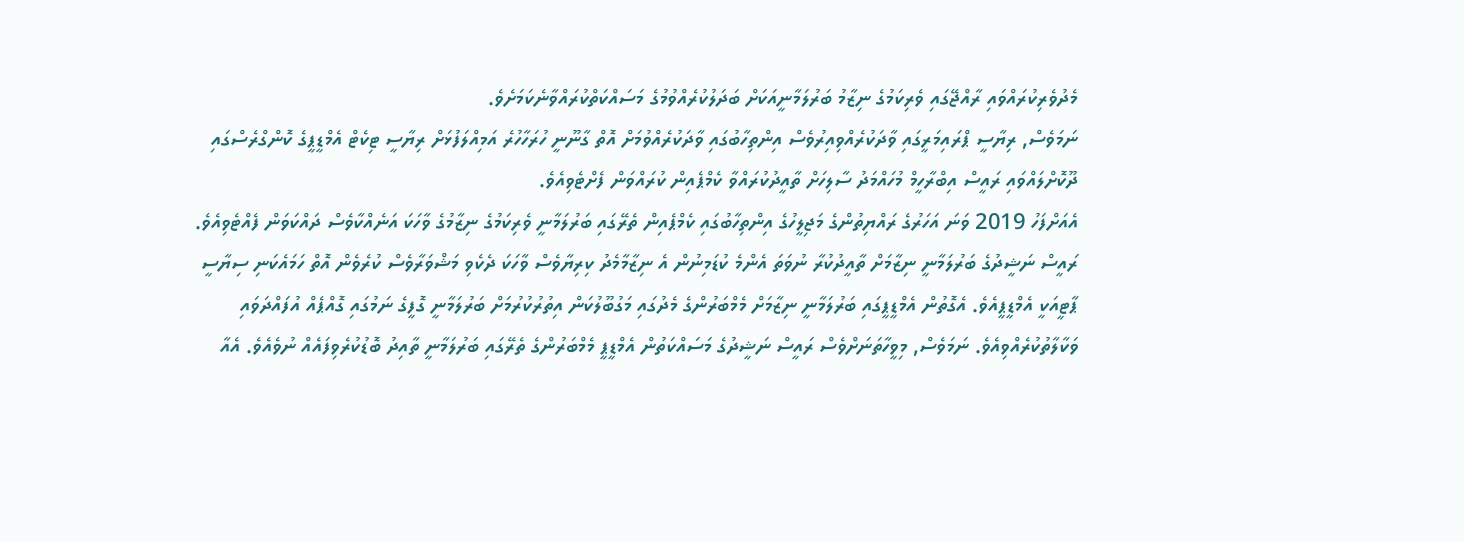މެދުވެރިކުރައްވައި ރާއްޖޭގައި ވެރިކަމުގެ ނިޒާމު ބަރުލަމާނީއަކަށް ބަދަލުކުރެއްވުމުގެ މަސައްކަތްކުރައްވާނެކަމަށެވެ.
ނަމަވެސް, ރިޔާސީ ޕްރައިމަރީގައި ވާދަކުރެއްވިއިރުވެސް އިންތިހާބުގައި ވާދަކުރެއްވުމަށް އޮތް ގާނޫނީ ހުރަހާހުރެ އަމިއްލަފުޅަށް ރިޔާސީ ޓިކެޓް އެމްޑީޕީގެ ކޮންގްރެސްގައި ދޫކޮށްލައްވައި ރައީސް އިބްރާހީމް މުހައްމަދު ސާލިހަށް ތާއީދުކުރައްވާ ކެމްޕެއިން ކުރައްވަން ފެށްޓެވިއެވެ.
އެއަށްފަހު 2019 ވަނަ އަހަރުގެ ރައްޔިތުންގެ މަޖިލީހުގެ އިންތިހާބުގައި ކެމްޕެއިން ތެރޭގައި ބަރުލަމާނީ ވެރިކަމުގެ ނިޒާމުގެ ވާހަކަ އަނެއްކާވެސް ދައްކަވަން ފެއްޓެވިއެވެ.
ރައީސް ނަޝީދުގެ ބަރުލަމާނީ ނިޒާމަށް ތާއީދުކުރާ ނުވަތަ އެންމެ ކުޑަމިނުން އެ ނިޒާމާމެދު ކިރިޔާވެސް ވާހަކަ ދެކެވި މަޝްވަރާވެސް ކުރެވެން އޮތް ހަމައެކަނި ސިޔާސީ ޕާޓީއަކީ އެމްޑީޕީއެވެ. އެގޮތުން އެމްޑީޕީގައި ބަރުލަމާނީ ނިޒާމަށް މެމްބަރުންގެ މެދުގައި މަގުބޫލުކަން އިތުރުކުރުމަށް ބަރުލަމާނީ ގޮފީގެ ނަމުގައި ގޮއްޕެއް އުފައްދަވައި ވަކާލާތުކުރެއްވިއެވެ. ނަމަވެސް, މިވީހާތަނަށްވެސް ރައީސް ނަޝީދުގެ މަސައްކަތުން އެމްޑީޕީ މެމްބަރުންގެ ތެރޭގައި ބަރުލަމާނީ ތާއިދު ބޮޑުކުރެވިފައެއް ނުވެއެވެ. އެއާ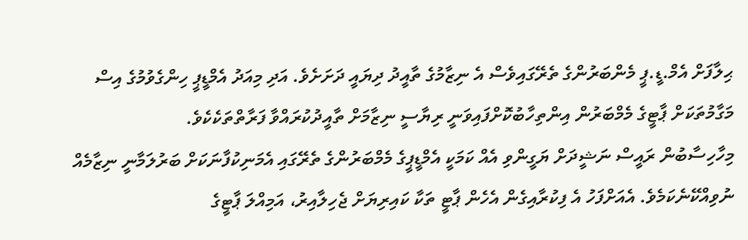ޙިލާފަށް އެމް.ޑީ.ޕީ މެންބަރުންގެ ތެރޭގައިވެސް އެ ނިޒާމުގެ ތާއީދު ދިޔައީ ދަށަށެވެ. އަދި މިއަދު އެމްޑީޕީ ހިންގެވުމުގެ އިސް މަގާމުތަކަށް ޕާޓީގެ މެމްބަރުން އިންތިހާބުކޮށްފައިވަނީ ރިޔާސީ ނިޒާމަށް ތާއީދުކުރައްވާ ފަރާތްތަކެކެވެ.
މިހާހިސާބުން ރައީސް ނަޝީދަށް ޔަގީންވި އެއް ކަމަކީ އެމްޑީޕީގެ މެމްބަރުންގެ ތެރޭގައި އެމަނިކުފާނަކަށް ބަރުލަމާނީ ނިޒާމެއް ނުވިއްކޭނެކަމެވެ. އެއަށްފަހު އެ ފިކުރާއިގެން އެހެން ޕާޓީ ތަކާ ކައިރިޔަށް ޖެހިލާއިރު، އަމިއްލަ ޕާޓީގެ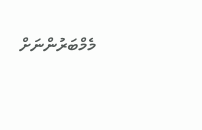މެމްބަރުންނަށް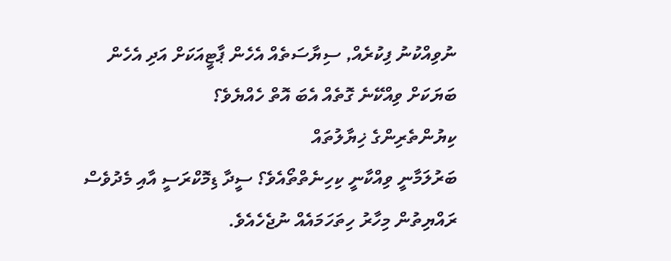ނުވިއްކުނު ފިކުރެއް, ސިޔާސަތެއް އެހެން ޕާޓީއަކަށް އަދި އެހެން ބަޔަކަށް ވިއްކޭނެ ގޮތެއް އެބަ އޮތް ހެއްޔެވެ؟
ކިޔުންތެރިންގެ ޚިޔާލުތައް
ބަރުލަމާނީ ވިއްކާނީ ކިހިނެތްތޯއެވެ؟ ސީދާ ޑިމޮކްރަސީ އާއި މެދުވެސް ރައްޔިތުން މިހާރު ހިތަހަމައެއް ނުޖެހެއެވެ.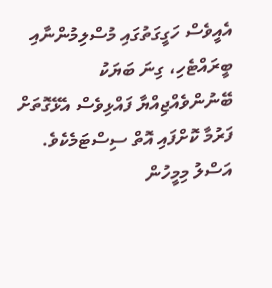އެއީވެސް ހަގީގަތުގައި މުސްލިމުންނާއި ބީރައްޓެހި، ގިނަ ބަޔަކު ބޭނުންވެއްޖިއްޔާ ފައްޅިވެސް އެޅޭގޮތަށް ފަރުމާ ކޮށްފައި އޮތް ސިސްޓަމެކެވެ. އަސްލު މިމީހުން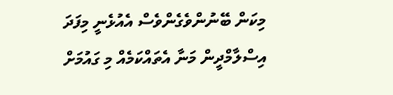މިކަން ބޭނުންވެގެންވެސް އެއުޅެނީ މިފަދަ އިސްލާމްދީން މަނާ އެތައްކަމެއް މި ގައުމަށް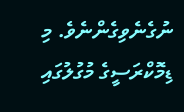ނުގެނެވިގެންނެވެ. މި ޑިމޮކްރަސީގެ މުގުލުގައި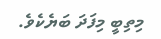މިތިބީ މިފަދަ ބަޔެކެވެ.